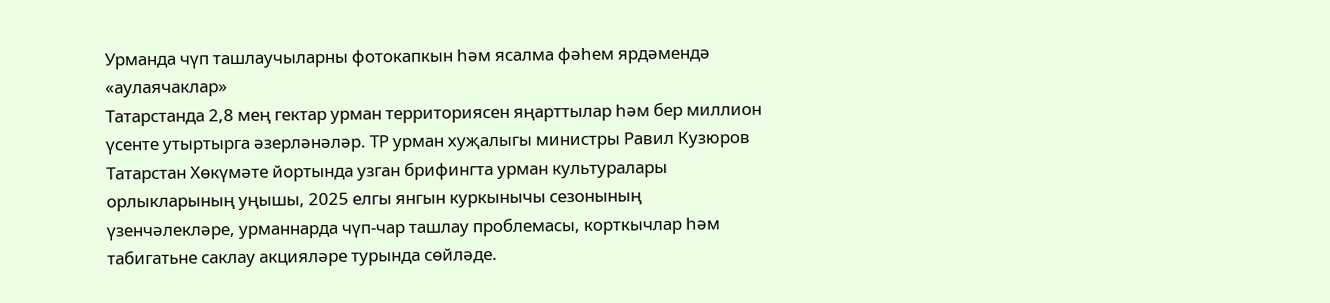Урманда чүп ташлаучыларны фотокапкын һәм ясалма фәһем ярдәмендә «аулаячаклар»
Татарстанда 2,8 мең гектар урман территориясен яңарттылар һәм бер миллион үсенте утыртырга әзерләнәләр. ТР урман хуҗалыгы министры Равил Кузюров Татарстан Хөкүмәте йортында узган брифингта урман культуралары орлыкларының уңышы, 2025 елгы янгын куркынычы сезонының үзенчәлекләре, урманнарда чүп-чар ташлау проблемасы, корткычлар һәм табигатьне саклау акцияләре турында сөйләде.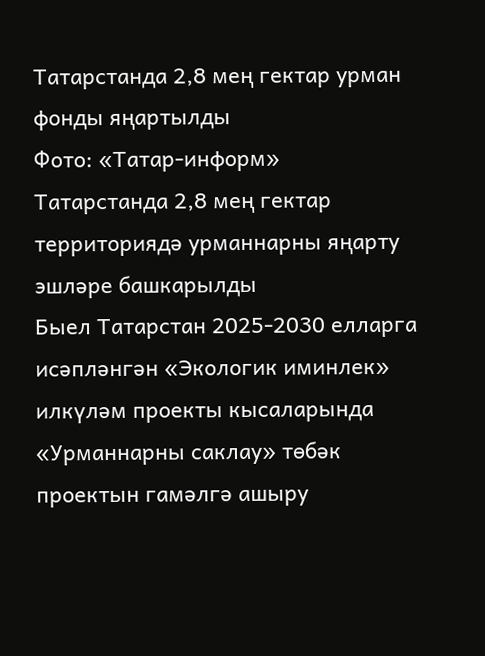Татарстанда 2,8 мең гектар урман фонды яңартылды
Фото: «Татар-информ»
Татарстанда 2,8 мең гектар территориядә урманнарны яңарту эшләре башкарылды
Быел Татарстан 2025-2030 елларга исәпләнгән «Экологик иминлек» илкүләм проекты кысаларында «Урманнарны саклау» төбәк проектын гамәлгә ашыру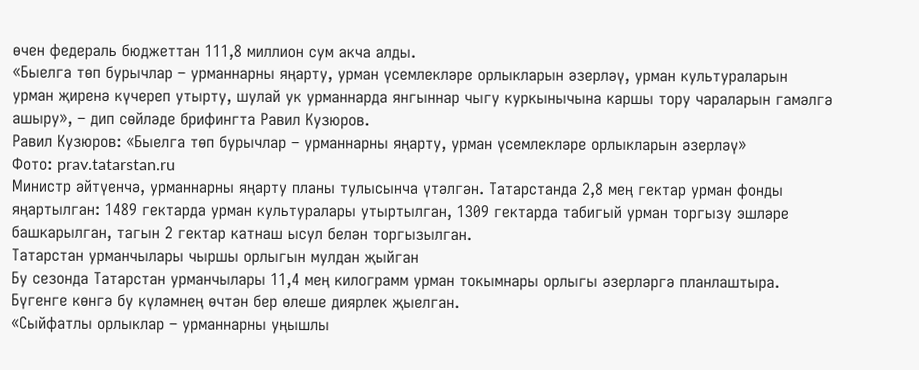өчен федераль бюджеттан 111,8 миллион сум акча алды.
«Быелга төп бурычлар – урманнарны яңарту, урман үсемлекләре орлыкларын әзерләү, урман культураларын урман җиренә күчереп утырту, шулай ук урманнарда янгыннар чыгу куркынычына каршы тору чараларын гамәлгә ашыру», – дип сөйләде брифингта Равил Кузюров.
Равил Кузюров: «Быелга төп бурычлар – урманнарны яңарту, урман үсемлекләре орлыкларын әзерләү»
Фото: prav.tatarstan.ru
Министр әйтүенчә, урманнарны яңарту планы тулысынча үтәлгән. Татарстанда 2,8 мең гектар урман фонды яңартылган: 1489 гектарда урман культуралары утыртылган, 1309 гектарда табигый урман торгызу эшләре башкарылган, тагын 2 гектар катнаш ысул белән торгызылган.
Татарстан урманчылары чыршы орлыгын мулдан җыйган
Бу сезонда Татарстан урманчылары 11,4 мең килограмм урман токымнары орлыгы әзерләргә планлаштыра. Бүгенге көнгә бу күләмнең өчтән бер өлеше диярлек җыелган.
«Сыйфатлы орлыклар – урманнарны уңышлы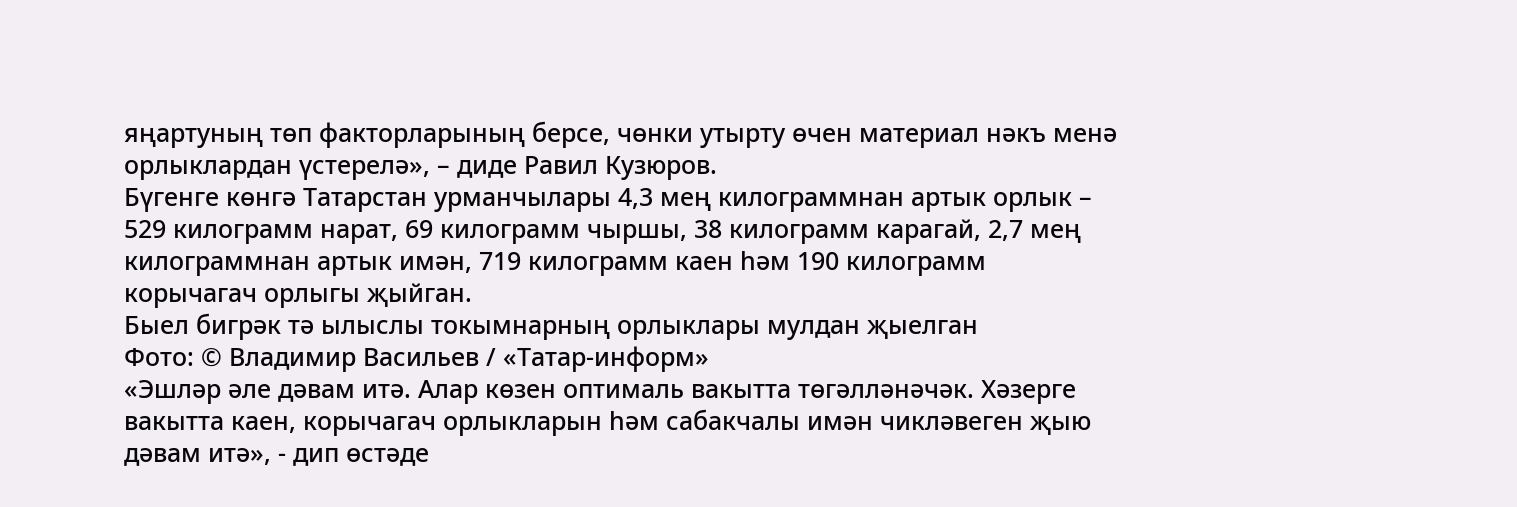яңартуның төп факторларының берсе, чөнки утырту өчен материал нәкъ менә орлыклардан үстерелә», – диде Равил Кузюров.
Бүгенге көнгә Татарстан урманчылары 4,3 мең килограммнан артык орлык – 529 килограмм нарат, 69 килограмм чыршы, 38 килограмм карагай, 2,7 мең килограммнан артык имән, 719 килограмм каен һәм 190 килограмм корычагач орлыгы җыйган.
Быел бигрәк тә ылыслы токымнарның орлыклары мулдан җыелган
Фото: © Владимир Васильев / «Татар-информ»
«Эшләр әле дәвам итә. Алар көзен оптималь вакытта төгәлләнәчәк. Хәзерге вакытта каен, корычагач орлыкларын һәм сабакчалы имән чикләвеген җыю дәвам итә», - дип өстәде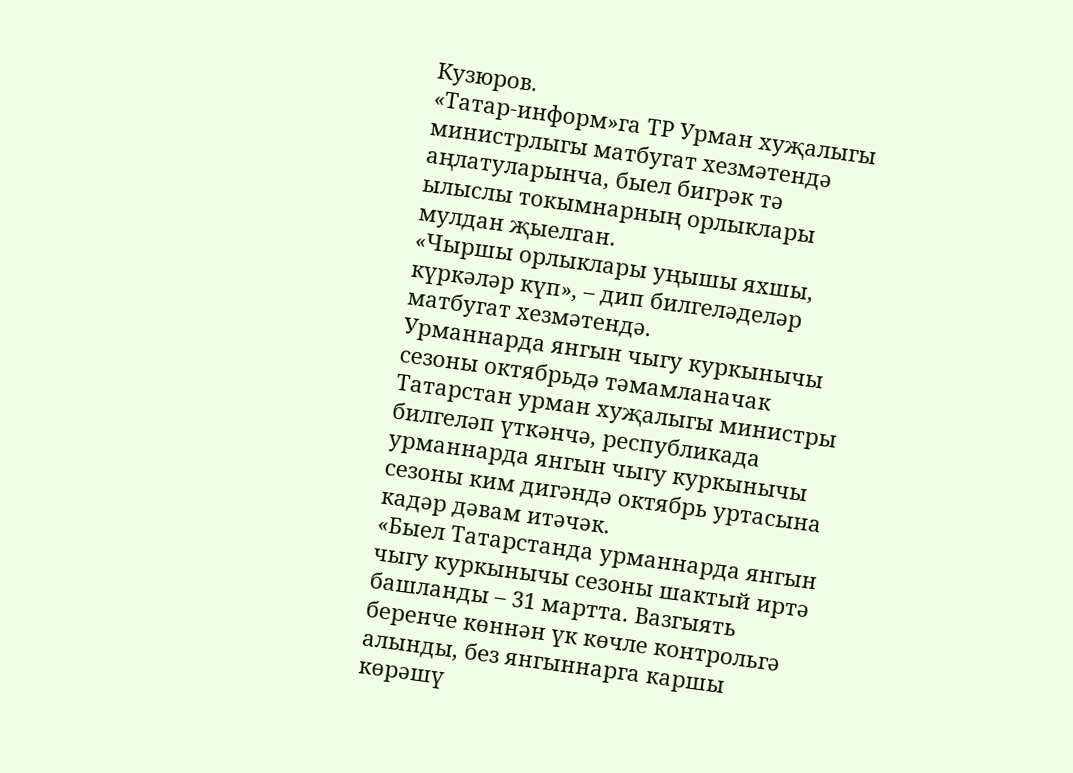Кузюров.
«Татар-информ»га ТР Урман хуҗалыгы министрлыгы матбугат хезмәтендә аңлатуларынча, быел бигрәк тә ылыслы токымнарның орлыклары мулдан җыелган.
«Чыршы орлыклары уңышы яхшы, күркәләр күп», – дип билгеләделәр матбугат хезмәтендә.
Урманнарда янгын чыгу куркынычы сезоны октябрьдә тәмамланачак
Татарстан урман хуҗалыгы министры билгеләп үткәнчә, республикада урманнарда янгын чыгу куркынычы сезоны ким дигәндә октябрь уртасына кадәр дәвам итәчәк.
«Быел Татарстанда урманнарда янгын чыгу куркынычы сезоны шактый иртә башланды – 31 мартта. Вазгыять беренче көннән үк көчле контрольгә алынды, без янгыннарга каршы көрәшү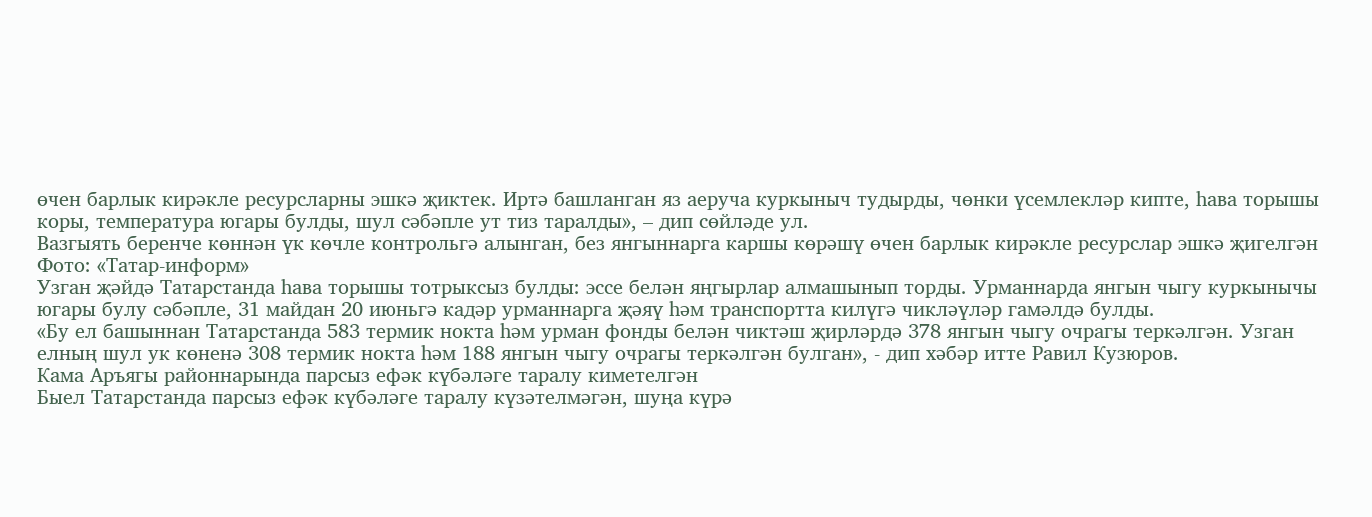өчен барлык кирәкле ресурсларны эшкә җиктек. Иртә башланган яз аеруча куркыныч тудырды, чөнки үсемлекләр кипте, һава торышы коры, температура югары булды, шул сәбәпле ут тиз таралды», – дип сөйләде ул.
Вазгыять беренче көннән үк көчле контрольгә алынган, без янгыннарга каршы көрәшү өчен барлык кирәкле ресурслар эшкә җигелгән
Фото: «Татар-информ»
Узган җәйдә Татарстанда һава торышы тотрыксыз булды: эссе белән яңгырлар алмашынып торды. Урманнарда янгын чыгу куркынычы югары булу сәбәпле, 31 майдан 20 июньгә кадәр урманнарга җәяү һәм транспортта килүгә чикләүләр гамәлдә булды.
«Бу ел башыннан Татарстанда 583 термик нокта һәм урман фонды белән чиктәш җирләрдә 378 янгын чыгу очрагы теркәлгән. Узган елның шул ук көненә 308 термик нокта һәм 188 янгын чыгу очрагы теркәлгән булган», - дип хәбәр итте Равил Кузюров.
Кама Аръягы районнарында парсыз ефәк күбәләге таралу киметелгән
Быел Татарстанда парсыз ефәк күбәләге таралу күзәтелмәгән, шуңа күрә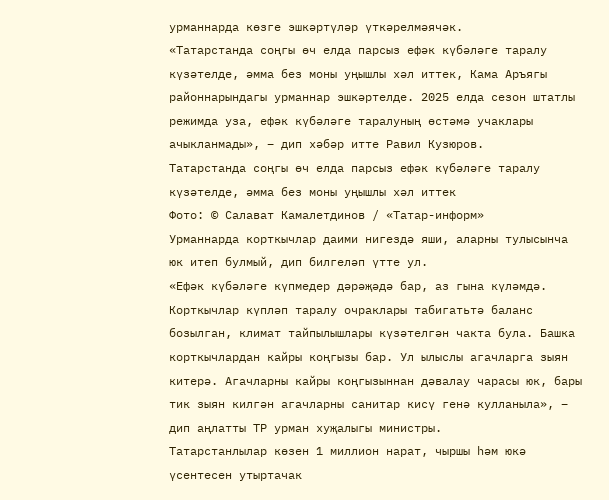урманнарда көзге эшкәртүләр үткәрелмәячәк.
«Татарстанда соңгы өч елда парсыз ефәк күбәләге таралу күзәтелде, әмма без моны уңышлы хәл иттек, Кама Аръягы районнарындагы урманнар эшкәртелде. 2025 елда сезон штатлы режимда уза, ефәк күбәләге таралуның өстәмә учаклары ачыкланмады», – дип хәбәр итте Равил Кузюров.
Татарстанда соңгы өч елда парсыз ефәк күбәләге таралу күзәтелде, әмма без моны уңышлы хәл иттек
Фото: © Салават Камалетдинов / «Татар-информ»
Урманнарда корткычлар даими нигездә яши, аларны тулысынча юк итеп булмый, дип билгеләп үтте ул.
«Ефәк күбәләге күпмедер дәрәҗәдә бар, аз гына күләмдә. Корткычлар күпләп таралу очраклары табигатьтә баланс бозылган, климат тайпылышлары күзәтелгән чакта була. Башка корткычлардан кайры коңгызы бар. Ул ылыслы агачларга зыян китерә. Агачларны кайры коңгызыннан дәвалау чарасы юк, бары тик зыян килгән агачларны санитар кисү генә кулланыла», – дип аңлатты ТР урман хуҗалыгы министры.
Татарстанлылар көзен 1 миллион нарат, чыршы һәм юкә үсентесен утыртачак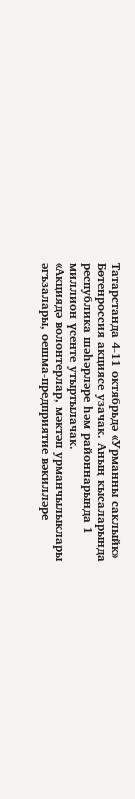Татарстанда 4-11 октябрьдә «Урманны саклыйк» Бөтенроссия акциясе узачак. Аның кысаларында республика шәһәрләре һәм районнарында 1 миллион үсенте утыртылачак.
«Акциядә волонтерлар, мәктәп урманчылыклары әгъзалары, оешма-предприятие вәкилләре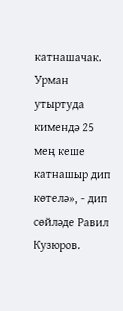катнашачак. Урман утыртуда кимендә 25 мең кеше катнашыр дип көтелә», - дип сөйләде Равил Кузюров.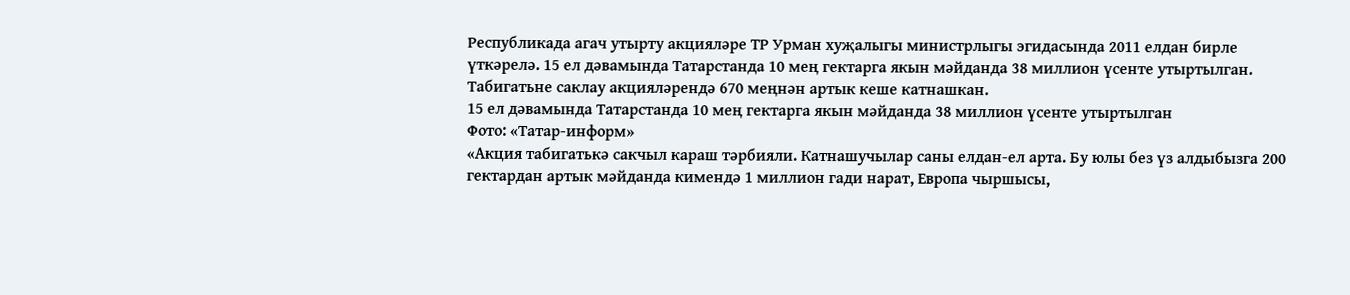Республикада агач утырту акцияләре ТР Урман хуҗалыгы министрлыгы эгидасында 2011 елдан бирле үткәрелә. 15 ел дәвамында Татарстанда 10 мең гектарга якын мәйданда 38 миллион үсенте утыртылган. Табигатьне саклау акцияләрендә 670 меңнән артык кеше катнашкан.
15 ел дәвамында Татарстанда 10 мең гектарга якын мәйданда 38 миллион үсенте утыртылган
Фото: «Татар-информ»
«Акция табигатькә сакчыл караш тәрбияли. Катнашучылар саны елдан-ел арта. Бу юлы без үз алдыбызга 200 гектардан артык мәйданда кимендә 1 миллион гади нарат, Европа чыршысы,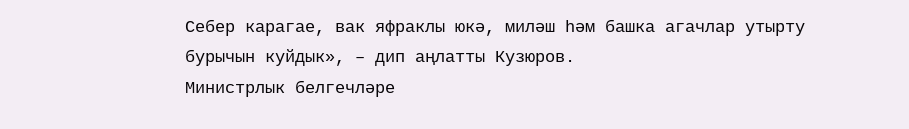Себер карагае, вак яфраклы юкә, миләш һәм башка агачлар утырту бурычын куйдык», – дип аңлатты Кузюров.
Министрлык белгечләре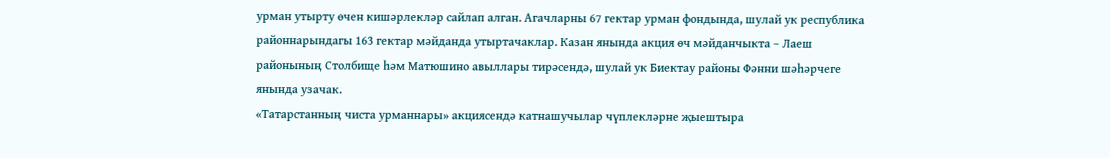урман утырту өчен кишәрлекләр сайлап алган. Агачларны 67 гектар урман фондында, шулай ук республика районнарындагы 163 гектар мәйданда утыртачаклар. Казан янында акция өч мәйданчыкта – Лаеш районының Столбище һәм Матюшино авыллары тирәсендә, шулай ук Биектау районы Фәнни шәһәрчеге янында узачак.
«Татарстанның чиста урманнары» акциясендә катнашучылар чүплекләрне җыештыра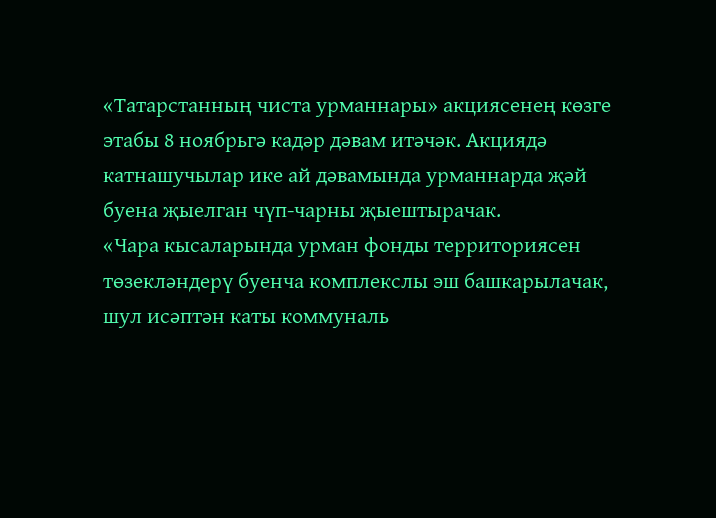«Татарстанның чиста урманнары» акциясенең көзге этабы 8 ноябрьгә кадәр дәвам итәчәк. Акциядә катнашучылар ике ай дәвамында урманнарда җәй буена җыелган чүп-чарны җыештырачак.
«Чара кысаларында урман фонды территориясен төзекләндерү буенча комплекслы эш башкарылачак, шул исәптән каты коммуналь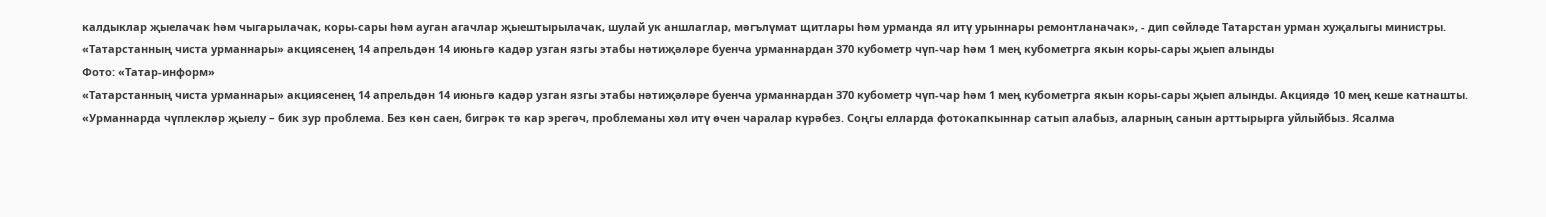калдыклар җыелачак һәм чыгарылачак, коры-сары һәм ауган агачлар җыештырылачак, шулай ук аншлаглар, мәгълүмат щитлары һәм урманда ял итү урыннары ремонтланачак», - дип сөйләде Татарстан урман хуҗалыгы министры.
«Татарстанның чиста урманнары» акциясенең 14 апрельдән 14 июньгә кадәр узган язгы этабы нәтиҗәләре буенча урманнардан 370 кубометр чүп-чар һәм 1 мең кубометрга якын коры-сары җыеп алынды
Фото: «Татар-информ»
«Татарстанның чиста урманнары» акциясенең 14 апрельдән 14 июньгә кадәр узган язгы этабы нәтиҗәләре буенча урманнардан 370 кубометр чүп-чар һәм 1 мең кубометрга якын коры-сары җыеп алынды. Акциядә 10 мең кеше катнашты.
«Урманнарда чүплекләр җыелу – бик зур проблема. Без көн саен, бигрәк тә кар эрегәч, проблеманы хәл итү өчен чаралар күрәбез. Соңгы елларда фотокапкыннар сатып алабыз, аларның санын арттырырга уйлыйбыз. Ясалма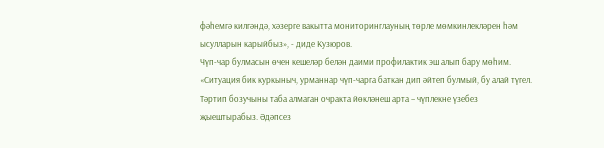фәһемгә килгәндә, хәзерге вакытта мониторинглауның төрле мөмкинлекләрен һәм ысулларын карыйбыз», - диде Кузюров.
Чүп-чар булмасын өчен кешеләр белән даими профилактик эш алып бару мөһим.
«Ситуация бик куркыныч, урманнар чүп-чарга баткан дип әйтеп булмый, бу алай түгел. Тәртип бозучыны таба алмаган очракта йөкләнеш арта – чүплекне үзебез җыештырабыз. Әдәпсез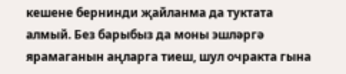кешене бернинди җайланма да туктата алмый. Без барыбыз да моны эшләргә ярамаганын аңларга тиеш, шул очракта гына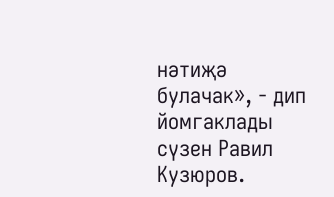нәтиҗә булачак», - дип йомгаклады сүзен Равил Кузюров.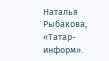Наталья Рыбакова, «Татар-информ».